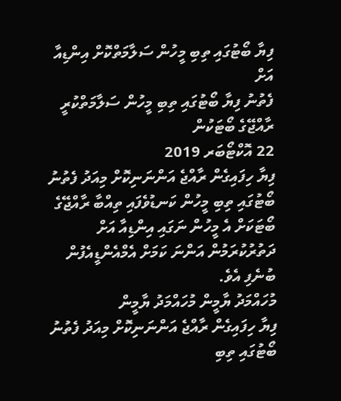ފިޔާ ބޯޓުގައި ތިބި މީހުން ސަލާމަތްކޮށް އިންޑިއާ އަށް
ފެތުނު ފިޔާ ބޯޓުގައި ތިބި މީހުން ސަލާމަތްކުރީ ރާއްޖޭގެ ބޯޓަކުން
22 އޮކްޓޯބަރ 2019
ފިޔާ ހިފައިގެން ރާއްޖެ އަންނަނިކޮށް މިއަދު ފެތުނު ބޯޓުގައި ތިބި މީހުން ކަނޑުވެފައި ތިއްބާ ރާއްޖޭގެ ބޯޓަކަށް އެ މީހުން ނަގައި އިންޑިއާ އަށް ދަތުރުކުރަމުން އަންނަ ކަމަށް އެމްއެންޑީއެފުން ބުނެފި އެވެ.
މުހައްމަދު ޔާމީން މުހައްމަދު ޔާމީން
ފިޔާ ހިފައިގެން ރާއްޖެ އަންނަނިކޮށް މިއަދު ފެތުނު ބޯޓުގައި ތިބި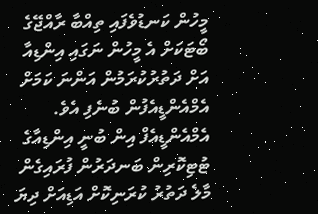މީހުން ކަނޑުވެފައި ތިއްބާ ރާއްޖޭގެ ބޯޓަކަށް އެ މީހުން ނަގައި އިންޑިއާ އަށް ދަތުރުކުރަމުން އަންނަ ކަމަށް އެމްއެންޑީއެފުން ބުނެފި އެވެ.
އެމްއެންޑީއެފް އިން ބުނީ އިންޑިއާގެ ޓުޓިކޮރިން ބަނދަރުން ފުރައިގެން މާލެ ދަތުރު ކުރަނިކޮށް އަޑިއަށް ދިޔަ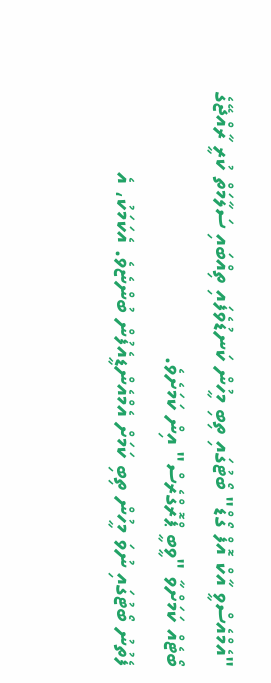"އެމްއެސްވީ އާކް އޮފް ގޯޑް" ބޯޓުގައި ތިބި މީހުން ކަނޑުވެފައި ތިއްބައި ސަލާމަތް ކުރީ ރާއްޖޭގެ ބޯޓެއް ކަމަށްވާ "ވީބީ ޕްރޮގްރެސް" އިން ކަމަށެވެ.
ފެތުނު ބޯޓުގައި ނުވަ މީހުން ތިބި ކަމަށް އެމްއެންޑީއެފުން ބުންޏެވެ. އެކަމަކު، އެ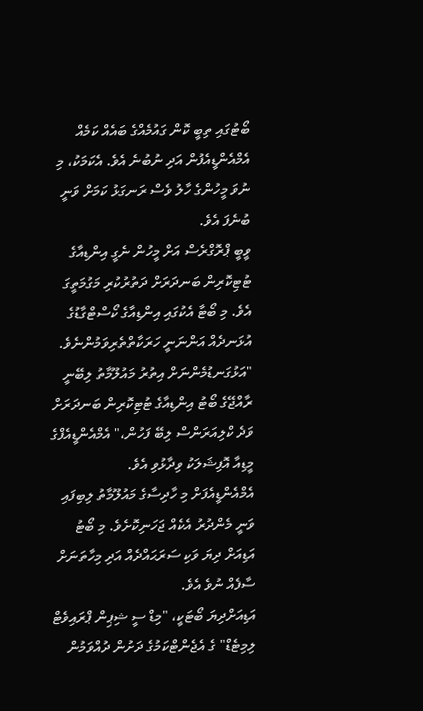ބޯޓުގައި ތިބީ ކޮން ގައުމެއްގެ ބައެއް ކަމެއް އެމްއެންޑީއެފުން އަދި ނުބުނެ އެވެ. އެކަމަކު، މި ނުވަ މީހުންގެ ހާލު ވެސް ރަނގަޅު ކަމަށް ވަނީ ބުނެފަ އެވެ.
ވީބީ ޕްރޮގްރެސް އަށް މީހުން ނެގީ އިންޑިއާގެ ޓުޓިކޮރިން ބަނދަރަށް ދަތުރުކުރި މަގުމަތީގަ އެވެ. މި ބޯޓާ އެކުގައި އިންޑިއާގެ ކޯސްޓްގާޑުގެ އުޅަނދެއް އަންނަނީ ހަރަކާތްތެރިވަމުންނެވެ.
"އަޅުގަނޑުމެންނަށް އިތުރު މައުލޫމާތު ލިބޭނީ ރާއްޖޭގެ ބޯޓު އިންޑިއާގެ ޓުޓިކޮރިން ބަނދަރަށް ވަދެ ކްލިއަރަންސް ލިބޭ ފަހުން،" އެމްއެންޑީއެފްގެ މީޑިއާ އޮފިޝަލަކު ވިދާޅުވި އެވެ.
އެމްއެންޑީއެފަށް މި ހާދިސާގެ މައުލޫމާތު ލިބިފައި ވަނީ މެންދުރު އެކެއް ޖަހަނިކޮށެވެ. މި ބޯޓު އަޑިއަށް ދިޔަ ވަކި ސަރަޙައްދެއް އަދި މިހާތަނަށް ސާފެއް ނުވެ އެވެ.
އަޑިއަށްދިޔަ ބޯޓަކީ، "މިޑް ސީ ޝިޕިން ޕްރައިވެޓް ލިމިޓެޑް" ގެ އެޖެންޓްކަމުގެ ދަށުން ދުއްވަމުން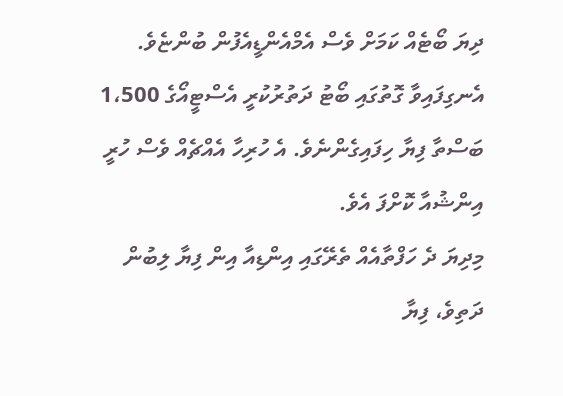ދިޔަ ބޯޓެއް ކަމަށް ވެސް އެމްއެންޑީއެފުން ބުންޏެވެ. އެނގިފައިވާ ގޮތުގައި ބޯޓު ދަތުރުކުރީ އެސްޓީއޯގެ 1،500 ބަސްތާ ފިޔާ ހިފައިގެންނެވެ. އެ ހުރިހާ އެއްޗެއް ވެސް ހުރީ އިންޝުއާ ކޮށްފަ އެވެ.
މިދިޔަ ދެ ހަފްތާއެއް ތެރޭގައި އިންޑިއާ އިން ފިޔާ ލިބުން ދަތިވެ، ފިޔާ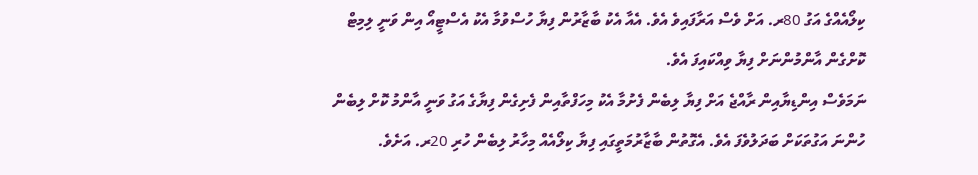ކިލޯއެއްގެ އަގު 80ރ. އަށް ވެސް އަރާފައިވެ އެވެ. އެއާ އެކު ބާޒާރުން ފިޔާ ހުސްވުމާ އެކު އެސްޓީއޯ އިން ވަނީ ލިމިޓް ކޮށްގެން އާންމުންނަށް ފިޔާ ވިއްކައިފަ އެވެ.
ނަމަވެސް އިންޑިޔާއިން ރާއްޖެ އަށް ފިޔާ ލިބެން ފެށުމާ އެކު މިހަފްތާއިން ފެށިގެން ފިޔާގެ އަގު ވަނީ އާންމު ކޮށް ލިބެން ހުންނަ އަގުތަކަށް ބަދަލުވެފަ އެވެ. އެގޮތުން ބާޒާރުމަތީގައި ފިޔާ ކިލޯއެއް މިހާރު ލިބެން ހުރި 20ރ. އަށެވެ.